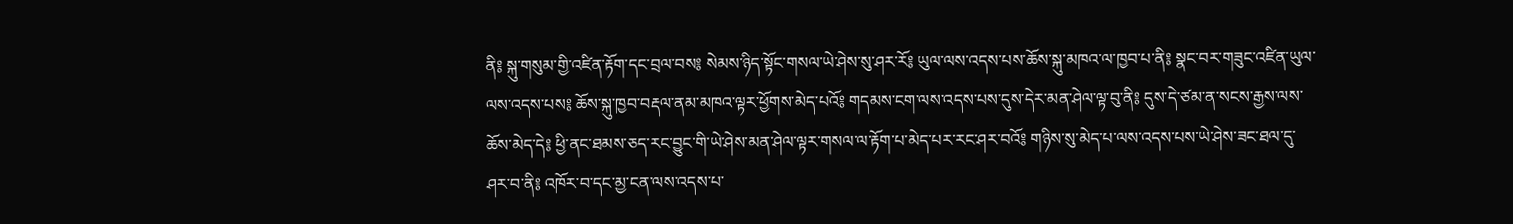ནི༔ སྐུ་གསུམ་གྱི་འཛིན་རྟོག་དང་བྲལ་བས༔ སེམས་ཉིད་སྟོང་གསལ་ཡེ་ཤེས་སུ་ཤར་རོ༔ ཡུལ་ལས་འདས་པས་ཆོས་སྐུ་མཁའ་ལ་ཁྱབ་པ་ནི༔ སྣང་བར་གཟུང་འཛིན་ཡུལ་ལས་འདས་པས༔ ཆོས་སྐུ་ཁྱབ་བརྡལ་ནམ་མཁའ་ལྟར་ཕྱོགས་མེད་པའོ༔ གདམས་ངག་ལས་འདས་པས་དུས་དེར་མན་ཤེལ་ལྟ་བུ་ནི༔ དུས་དེ་ཙམ་ན་སངས་རྒྱས་ལས་ཆོས་མེད་དེ༔ ཕྱི་ནང་ཐམས་ཅད་རང་བྱུང་གི་ཡེ་ཤེས་མན་ཤེལ་ལྟར་གསལ་ལ་རྟོག་པ་མེད་པར་རང་ཤར་བའོ༔ གཉིས་སུ་མེད་པ་ལས་འདས་པས་ཡེ་ཤེས་ཟང་ཐལ་དུ་ཤར་བ་ནི༔ འཁོར་བ་དང་མྱ་ངན་ལས་འདས་པ་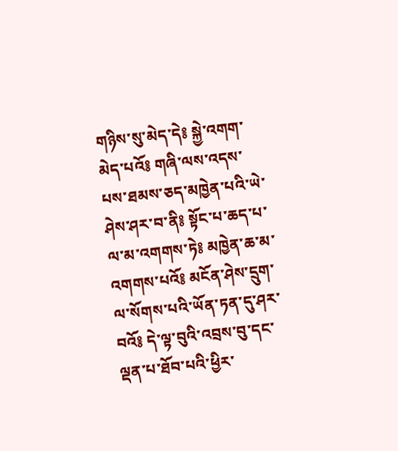གཉིས་སུ་མེད་དེ༔ སྐྱེ་འགག་མེད་པའོ༔ གཞི་ལས་འདས་པས་ཐམས་ཅད་མཁྱེན་པའི་ཡེ་ཤེས་ཤར་བ་ནི༔ སྟོང་པ་ཆད་པ་ལ་མ་འགགས་ཏེ༔ མཁྱེན་ཆ་མ་འགགས་པའོ༔ མངོན་ཤེས་དྲུག་ལ་སོགས་པའི་ཡོན་ཏན་དུ་ཤར་བའོ༔ དེ་ལྟ་བུའི་འབྲས་བུ་དང་ལྡན་པ་ཐོབ་པའི་ཕྱིར་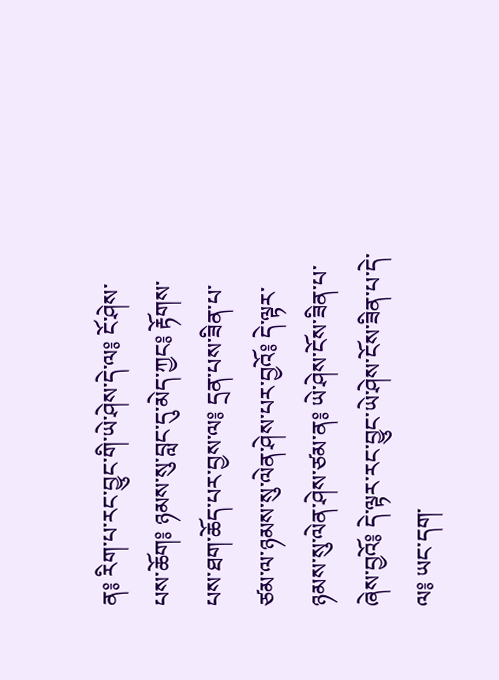ན༔ རིག་པ་རང་བྱུང་གི་ཡེ་ཤེས་དེ་ལ༔ ངོ་ཤེས་པས་ཆོག༔ ཉམས་སུ་བླང་དུ་མེད་ཀྱང༔ རྟོགས་པས་ཐག་ཆོད་པར་བྱས་ལ༔ དྲན་པས་ཟིན་པ་ཙམ་ལ་ཉམས་སུ་ལེན་ཤེས་པར་བྱའོ༔ དེ་ལྟར་ཉམས་སུ་ལེན་ཤེས་ཙམ་ན༔ ཡེ་ཤེས་ངོས་ཟིན་པ་ཞེས་བྱའོ༔ དེ་ལྟར་རང་བྱུང་ཡེ་ཤེས་ངོས་ཟིན་པ་དེ་ལ༔ ཡང་དག་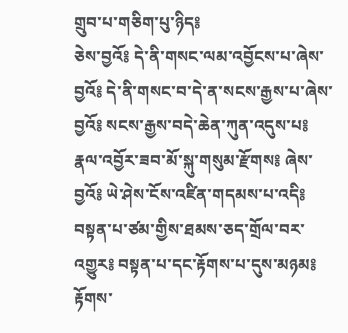གྲུབ་པ་གཅིག་པུ་ཉིད༔
ཅེས་བྱའོ༔ དེ་ནི་གསང་ལམ་འབྱོངས་པ་ཞེས་བྱའོ༔ དེ་ནི་གསང་བ་དེ་ན་སངས་རྒྱས་པ་ཞེས་བྱའོ༔ སངས་རྒྱས་བདེ་ཆེན་ཀུན་འདུས་པ༔ རྣལ་འབྱོར་ཟབ་མོ་སྐུ་གསུམ་རྫོགས༔ ཞེས་བྱའོ༔ ཡེ་ཤེས་ངོས་འཛིན་གདམས་པ་འདི༔ བསྟན་པ་ཙམ་གྱིས་ཐམས་ཅད་གྲོལ་བར་འགྱུར༔ བསྟན་པ་དང་རྟོགས་པ་དུས་མཉམ༔ རྟོགས་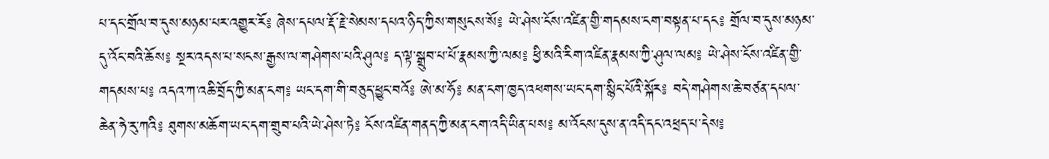པ་དང་གྲོལ་བ་དུས་མཉམ་པར་འགྱུར་རོ༔ ཞེས་དཔལ་རྡོ་རྗེ་སེམས་དཔའ་ཉིད་ཀྱིས་གསུངས་སོ༔ ཡེ་ཤེས་ངོས་འཛིན་གྱི་གདམས་ངག་བསྟན་པ་དང༔ གྲོལ་བ་དུས་མཉམ་དུ་འོང་བའི་ཆོས༔ སྔར་འདས་པ་སངས་རྒྱས་ལ་གཤེགས་པའི་ཤུལ༔ ད་ལྟ་སྒྲུབ་པ་པོ་རྣམས་ཀྱི་ལམ༔ ཕྱི་མའི་རིག་འཛིན་རྣམས་ཀྱི་ཤུལ་ལམ༔ ཡེ་ཤེས་ངོས་འཛིན་གྱི་གདམས་པ༔ འདའ་ཀ་འཆི་བྲོད་ཀྱི་མན་ངག༔ ཡང་དག་གི་བཅུད་ཕྱུང་བའོ༔ ཨེ་མ་ཧོ༔ མན་ངག་ཁྱད་འཕགས་ཡང་དག་སྙིང་པོའི་སྐོར༔ བདེ་གཤེགས་ཆེ་བཙན་དཔལ་ཆེན་ཧེ་རུ་ཀའི༔ ཐུགས་མཆོག་ཡང་དག་གྲུབ་པའི་ཡེ་ཤེས་ཏེ༔ ངོས་འཛིན་གནད་ཀྱི་མན་ངག་འདི་ཡིན་པས༔ མ་འོངས་དུས་ན་འདི་དང་འཕྲད་པ་དེས༔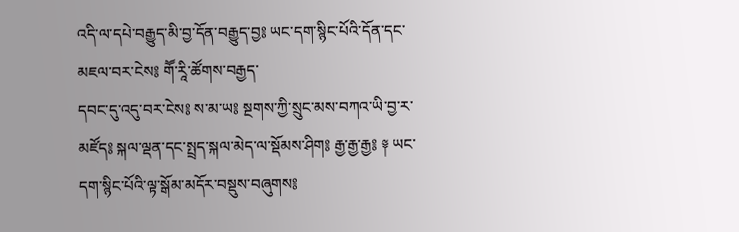འདི་ལ་དཔེ་བརྒྱུད་མི་བྱ་དོན་བརྒྱུད་བྱ༔ ཡང་དག་སྙིང་པོའི་དོན་དང་མཇལ་བར་ངེས༔ གཽ་རཱི་ཚོགས་བརྒྱད་
དབང་དུ་འདུ་བར་ངེས༔ ས་མ་ཡ༔ སྔགས་ཀྱི་སྲུང་མས་བཀའ་ཡི་བྱ་ར་མཛོད༔ སྐལ་ལྡན་དང་སྤྲད་སྐལ་མེད་ལ་སྡོམས་ཤིག༔ རྒྱ་རྒྱ་རྒྱ༔ ༈ ཡང་དག་སྙིང་པོའི་ལྟ་སྒོམ་མདོར་བསྡུས་བཞུགས༔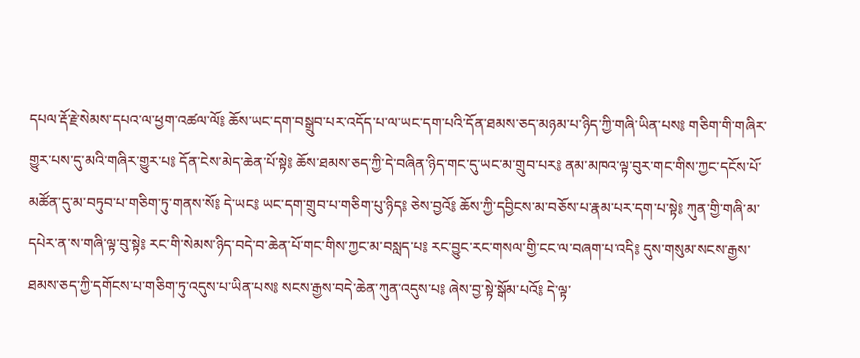དཔལ་རྡོ་རྗེ་སེམས་དཔའ་ལ་ཕྱག་འཚལ་ལོ༔ ཆོས་ཡང་དག་བསྒྲུབ་པར་འདོད་པ་ལ་ཡང་དག་པའི་དོན་ཐམས་ཅད་མཉམ་པ་ཉིད་ཀྱི་གཞི་ཡིན་པས༔ གཅིག་གི་གཞིར་གྱུར་པས་དུ་མའི་གཞིར་གྱུར་པ༔ དོན་ངེས་མེད་ཆེན་པོ་སྟེ༔ ཆོས་ཐམས་ཅད་ཀྱི་དེ་བཞིན་ཉིད་གང་དུ་ཡང་མ་གྲུབ་པར༔ ནམ་མཁའ་ལྟ་བུར་གང་གིས་ཀྱང་དངོས་པོ་མཚོན་དུ་མ་བཏུབ་པ་གཅིག་ཏུ་གནས་སོ༔ དེ་ཡང༔ ཡང་དག་གྲུབ་པ་གཅིག་པུ་ཉིད༔ ཅེས་བྱའོ༔ ཆོས་ཀྱི་དབྱིངས་མ་བཅོས་པ་རྣམ་པར་དག་པ་སྟེ༔ ཀུན་གྱི་གཞི་མ་དཔེར་ན་ས་གཞི་ལྟ་བུ་སྟེ༔ རང་གི་སེམས་ཉིད་བདེ་བ་ཆེན་པོ་གང་གིས་ཀྱང་མ་བསླད་པ༔ རང་བྱུང་རང་གསལ་གྱི་ངང་ལ་བཞག་པ་འདི༔ དུས་གསུམ་སངས་རྒྱས་ཐམས་ཅད་ཀྱི་དགོངས་པ་གཅིག་ཏུ་འདུས་པ་ཡིན་པས༔ སངས་རྒྱས་བདེ་ཆེན་ཀུན་འདུས་པ༔ ཞེས་བྱ་སྟེ་སྒོམ་པའོ༔ དེ་ལྟ་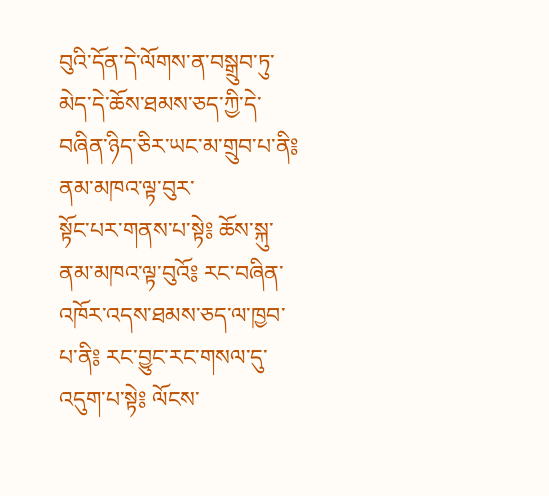བུའི་དོན་དེ་ལོགས་ན་བསྒྲུབ་ཏུ་མེད་དེ་ཆོས་ཐམས་ཅད་ཀྱི་དེ་བཞིན་ཉིད་ཅིར་ཡང་མ་གྲུབ་པ་ནི༔ ནམ་མཁའ་ལྟ་བུར་
སྟོང་པར་གནས་པ་སྟེ༔ ཆོས་སྐུ་ནམ་མཁའ་ལྟ་བུའོ༔ རང་བཞིན་འཁོར་འདས་ཐམས་ཅད་ལ་ཁྱབ་པ་ནི༔ རང་བྱུང་རང་གསལ་དུ་འདུག་པ་སྟེ༔ ལོངས་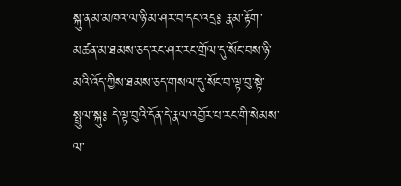སྐུ་ནམ་མཁའ་ལ་ཉི་མ་ཤར་བ་དང་འདྲ༔ རྣམ་རྟོག་མཚན་མ་ཐམས་ཅད་རང་ཤར་རང་གྲོལ་དུ་སོང་བས་ཉི་མའི་འོད་ཀྱིས་ཐམས་ཅད་གསལ་དུ་སོང་བ་ལྟ་བུ་སྟེ་སྤྲུལ་སྐུ༔ དེ་ལྟ་བུའི་དོན་དེ་རྣལ་འབྱོར་པ་རང་གི་སེམས་ལ་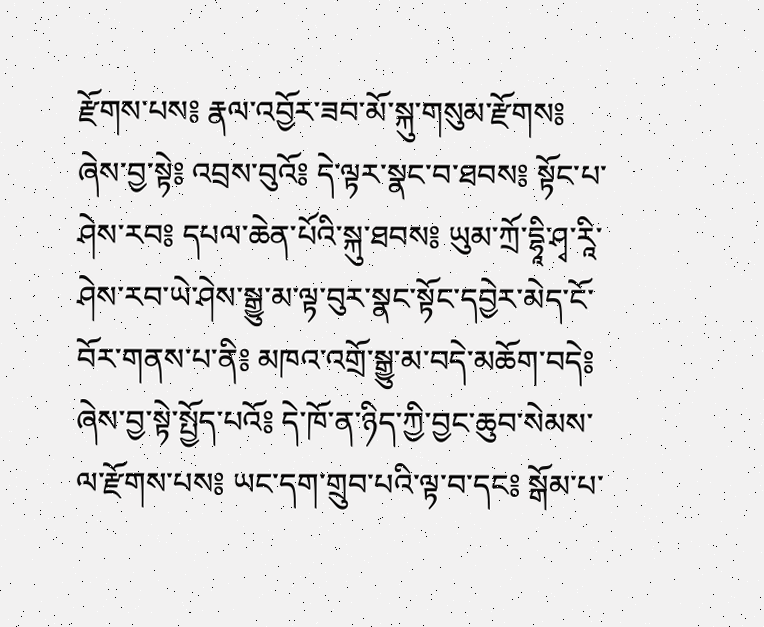རྫོགས་པས༔ རྣལ་འབྱོར་ཟབ་མོ་སྐུ་གསུམ་རྫོགས༔ ཞེས་བྱ་སྟེ༔ འབྲས་བུའོ༔ དེ་ལྟར་སྣང་བ་ཐབས༔ སྟོང་པ་ཤེས་རབ༔ དཔལ་ཆེན་པོའི་སྐུ་ཐབས༔ ཡུམ་ཀྲོ་དྷཱི་ཤྭ་རཱི་ཤེས་རབ་ཡེ་ཤེས་སྒྱུ་མ་ལྟ་བུར་སྣང་སྟོང་དབྱེར་མེད་ངོ་བོར་གནས་པ་ནི༔ མཁའ་འགྲོ་སྒྱུ་མ་བདེ་མཆོག་བདེ༔ ཞེས་བྱ་སྟེ་སྤྱོད་པའོ༔ དེ་ཁོ་ན་ཉིད་ཀྱི་བྱང་ཆུབ་སེམས་ལ་རྫོགས་པས༔ ཡང་དག་གྲུབ་པའི་ལྟ་བ་དང༔ སྒོམ་པ་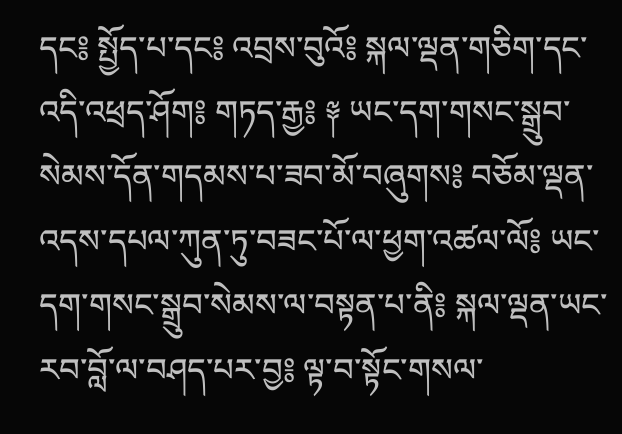དང༔ སྤྱོད་པ་དང༔ འབྲས་བུའོ༔ སྐལ་ལྡན་གཅིག་དང་འདི་འཕྲད་ཤོག༔ གཏད་རྒྱ༔ ༈ ཡང་དག་གསང་སྒྲུབ་སེམས་དོན་གདམས་པ་ཟབ་མོ་བཞུགས༔ བཅོམ་ལྡན་འདས་དཔལ་ཀུན་ཏུ་བཟང་པོ་ལ་ཕྱག་འཚལ་ལོ༔ ཡང་དག་གསང་སྒྲུབ་སེམས་ལ་བསྟན་པ་ནི༔ སྐལ་ལྡན་ཡང་རབ་བློ་ལ་བཤད་པར་བྱ༔ ལྟ་བ་སྟོང་གསལ་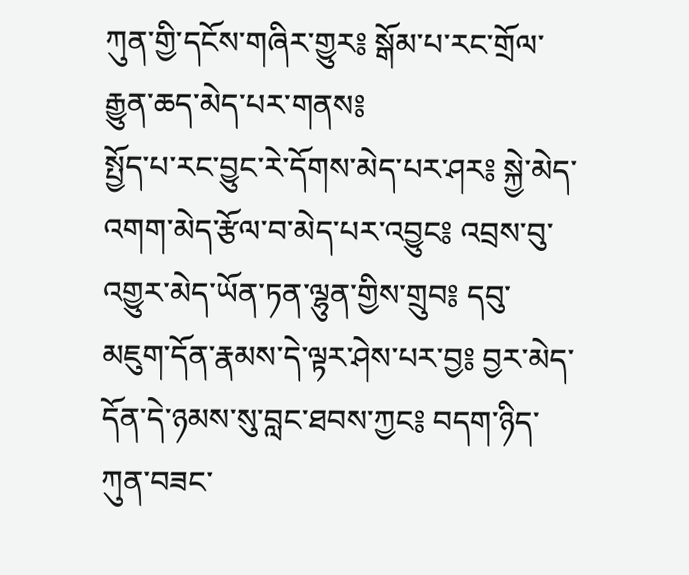ཀུན་གྱི་དངོས་གཞིར་གྱུར༔ སྒོམ་པ་རང་གྲོལ་རྒྱུན་ཆད་མེད་པར་གནས༔
སྤྱོད་པ་རང་བྱུང་རེ་དོགས་མེད་པར་ཤར༔ སྐྱེ་མེད་འགག་མེད་རྩོལ་བ་མེད་པར་འབྱུང༔ འབྲས་བུ་འགྱུར་མེད་ཡོན་ཏན་ལྷུན་གྱིས་གྲུབ༔ དབུ་མཇུག་དོན་རྣམས་དེ་ལྟར་ཤེས་པར་བྱ༔ བྱར་མེད་དོན་དེ་ཉམས་སུ་བླང་ཐབས་ཀྱང༔ བདག་ཉིད་ཀུན་བཟང་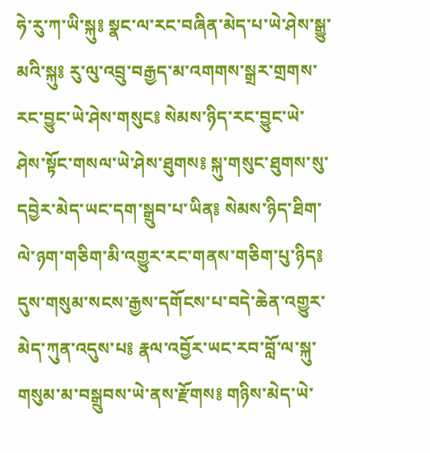ཧེ་རུ་ཀ་ཡི་སྐུ༔ སྣང་ལ་རང་བཞིན་མེད་པ་ཡེ་ཤེས་སྒྱུ་མའི་སྐུ༔ རུ་ལུ་འབྲུ་བརྒྱད་མ་འགགས་སྒྲར་གྲགས་རང་བྱུང་ཡེ་ཤེས་གསུང༔ སེམས་ཉིད་རང་བྱུང་ཡེ་ཤེས་སྟོང་གསལ་ཡེ་ཤེས་ཐུགས༔ སྐུ་གསུང་ཐུགས་སུ་དབྱེར་མེད་ཡང་དག་སྒྲུབ་པ་ཡིན༔ སེམས་ཉིད་ཐིག་ལེ་ཉག་གཅིག་མི་འགྱུར་རང་གནས་གཅིག་པུ་ཉིད༔ དུས་གསུམ་སངས་རྒྱས་དགོངས་པ་བདེ་ཆེན་འགྱུར་མེད་ཀུན་འདུས་པ༔ རྣལ་འབྱོར་ཡང་རབ་བློ་ལ་སྐུ་གསུམ་མ་བསྒྲུབས་ཡེ་ནས་རྫོགས༔ གཉིས་མེད་ཡེ་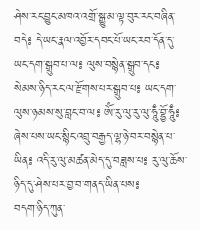ཤེས་རང་བྱུང་མཁའ་འགྲོ་སྒྱུ་མ་ལྟ་བུར་རང་བཞིན་བདེ༔ དེ་ཡང་རྣལ་འབྱོར་དབང་པོ་ཡང་རབ་དོན་དུ་ཡང་དག་སྒྲུབ་པ་ལ༔ ལུས་བསྙེན་སྒྲུབ་དང༔ སེམས་ཉིད་རང་ལ་རྫོགས་པར་སྒྲུབ་པ༔ ཡང་དག་ལུས་ཉམས་སུ་བླང་བ་ལ༔ ཨོཾ་རུ་ལུ་རུ་ལུ་ཧཱུྃ་བྷྱོ་ཧཱུྃ༔ ཞེས་པས་ཡང་སྙིང་འབྲུ་བརྒྱད་ལྷ་ཉེ་བར་བསྙེན་པ་ཡིན༔ འདི་རུ་ལུ་མཚན་མེད་དུ་བཟླས་པ༔ རུ་ལུ་ཆོས་ཉིད་དུ་ཤེས་པར་བྱ་བ་གནད་ཡིན་པས༔
བདག་ཉིད་ཀུན་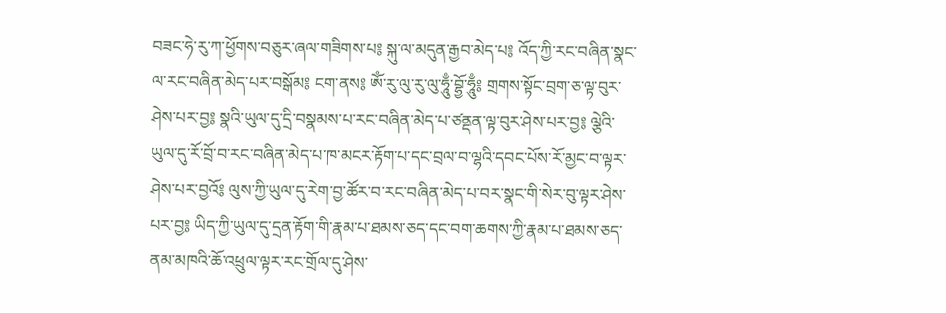བཟང་ཧེ་རུ་ཀ་ཕྱོགས་བཅུར་ཞལ་གཟིགས་པ༔ སྐུ་ལ་མདུན་རྒྱབ་མེད་པ༔ འོད་ཀྱི་རང་བཞིན་སྣང་ལ་རང་བཞིན་མེད་པར་བསྒོམ༔ ངག་ནས༔ ཨོཾ་རུ་ལུ་རུ་ལུ་ཧཱུྃ་བྷྱོ་ཧཱུྃ༔ གྲགས་སྟོང་བྲག་ཅ་ལྟ་བུར་ཤེས་པར་བྱ༔ སྣའི་ཡུལ་དུ་དྲི་བསྣམས་པ་རང་བཞིན་མེད་པ་ཙནྡན་ལྟ་བུར་ཤེས་པར་བྱ༔ ལྕེའི་ཡུལ་དུ་རོ་བྲོ་བ་རང་བཞིན་མེད་པ་ཁ་མངར་རྟོག་པ་དང་བྲལ་བ་ལྷའི་དབང་པོས་རོ་མྱང་བ་ལྟར་ཤེས་པར་བྱའོ༔ ལུས་ཀྱི་ཡུལ་དུ་རེག་བྱ་ཚོར་བ་རང་བཞིན་མེད་པ་བར་སྣང་གི་སེར་བུ་ལྟར་ཤེས་པར་བྱ༔ ཡིད་ཀྱི་ཡུལ་དུ་དྲན་རྟོག་གི་རྣམ་པ་ཐམས་ཅད་དང་བག་ཆགས་ཀྱི་རྣམ་པ་ཐམས་ཅད་ནམ་མཁའི་ཆོ་འཕྲུལ་ལྟར་རང་གྲོལ་དུ་ཤེས་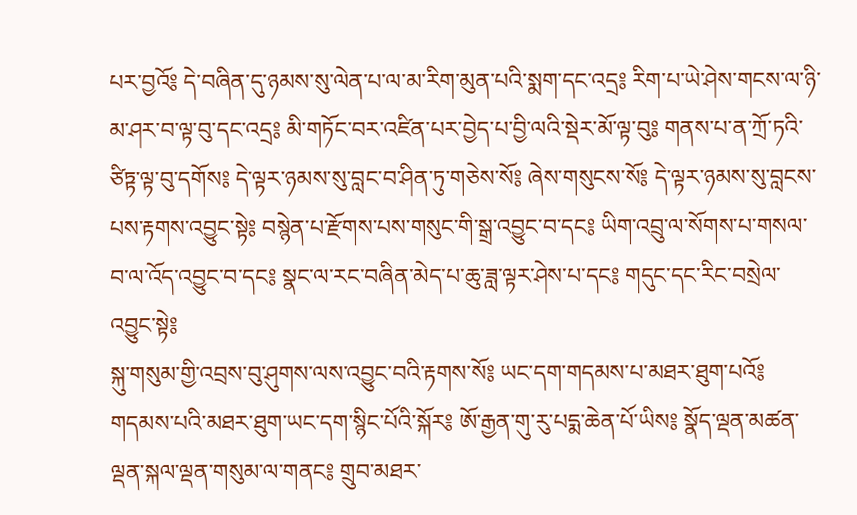པར་བྱའོ༔ དེ་བཞིན་དུ་ཉམས་སུ་ལེན་པ་ལ་མ་རིག་མུན་པའི་སྨག་དང་འདྲ༔ རིག་པ་ཡེ་ཤེས་གངས་ལ་ཉི་མ་ཤར་བ་ལྟ་བུ་དང་འདྲ༔ མི་གཏོང་བར་འཛིན་པར་བྱེད་པ་བྱི་ལའི་སྡེར་མོ་ལྟ་བུ༔ གནས་པ་ན་ཀྲོ་ཏའི་ཙིཏྟ་ལྟ་བུ་དགོས༔ དེ་ལྟར་ཉམས་སུ་བླང་བ་ཤིན་ཏུ་གཅེས་སོ༔ ཞེས་གསུངས་སོ༔ དེ་ལྟར་ཉམས་སུ་བླངས་པས་རྟགས་འབྱུང་སྟེ༔ བསྙེན་པ་རྫོགས་པས་གསུང་གི་སྒྲ་འབྱུང་བ་དང༔ ཡིག་འབྲུ་ལ་སོགས་པ་གསལ་བ་ལ་འོད་འབྱུང་བ་དང༔ སྣང་ལ་རང་བཞིན་མེད་པ་ཆུ་ཟླ་ལྟར་ཤེས་པ་དང༔ གདུང་དང་རིང་བསྲེལ་འབྱུང་སྟེ༔
སྐུ་གསུམ་གྱི་འབྲས་བུ་ཤུགས་ལས་འབྱུང་བའི་རྟགས་སོ༔ ཡང་དག་གདམས་པ་མཐར་ཐུག་པའོ༔ གདམས་པའི་མཐར་ཐུག་ཡང་དག་སྙིང་པོའི་སྐོར༔ ཨོ་རྒྱན་གུ་རུ་པདྨ་ཆེན་པོ་ཡིས༔ སྣོད་ལྡན་མཚན་ལྡན་སྐལ་ལྡན་གསུམ་ལ་གནང༔ གྲུབ་མཐར་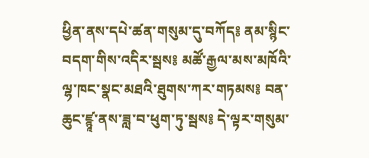ཕྱིན་ནས་དཔེ་ཚན་གསུམ་དུ་བཀོད༔ ནམ་སྙིང་བདག་གིས་འདིར་སྦས༔ མཚོ་རྒྱལ་མས་མཁོའི་ལྷ་ཁང་སྣང་མཐའི་ཐུགས་ཀར་གཏམས༔ བན་ཆུང་ཛྙཱ་ནས་ཟླ་བ་ཕུག་ཏུ་སྦས༔ དེ་ལྟར་གསུམ་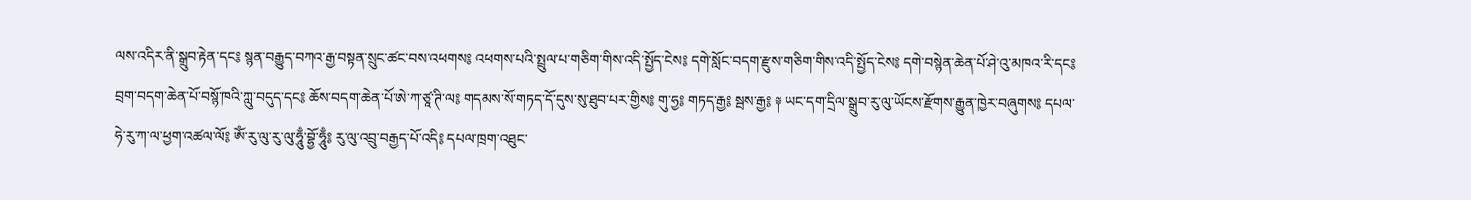ལས་འདིར་ནི་སྒྲུབ་རྟེན་དང༔ སྙན་བརྒྱུད་བཀའ་རྒྱ་བསྟན་སྲུང་ཚང་བས་འཕགས༔ འཕགས་པའི་སྤྲུལ་པ་གཅིག་གིས་འདི་སྤྱོད་ངེས༔ དགེ་སློང་བདག་རྫུས་གཅིག་གིས་འདི་སྤྱོད་ངེས༔ དགེ་བསྙེན་ཆེན་པོ་ཤེ་འུ་མཁའ་རི་དང༔ བྲག་བདག་ཆེན་པོ་བསྙོ་ཁའི་ཀླུ་བདུད་དང༔ ཆོས་བདག་ཆེན་པོ་ཨེ་ཀ་ཙཱ་ཊི་ལ༔ གདམས་སོ་གཏད་དོ་དུས་སུ་ཐུབ་པར་གྱིས༔ གུ་ཧྱ༔ གཏད་རྒྱ༔ སྦས་རྒྱ༔ ༈ ཡང་དག་དྲིལ་སྒྲུབ་རུ་ལུ་ཡོངས་རྫོགས་རྒྱུན་ཁྱེར་བཞུགས༔ དཔལ་ཧེ་རུ་ཀ་ལ་ཕྱག་འཚལ་ལོ༔ ཨོཾ་རུ་ལུ་རུ་ལུ་ཧཱུྃ་བྷྱོ་ཧཱུྃ༔ རུ་ལུ་འབྲུ་བརྒྱད་པོ་འདི༔ དཔལ་ཁྲག་འཐུང་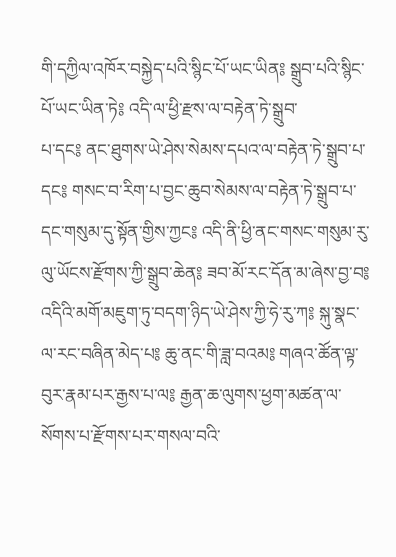གི་དཀྱིལ་འཁོར་བསྐྱེད་པའི་སྙིང་པོ་ཡང་ཡིན༔ སྒྲུབ་པའི་སྙིང་པོ་ཡང་ཡིན་ཏེ༔ འདི་ལ་ཕྱི་རྫས་ལ་བརྟེན་ཏེ་སྒྲུབ་
པ་དང༔ ནང་ཐུགས་ཡེ་ཤེས་སེམས་དཔའ་ལ་བརྟེན་ཏེ་སྒྲུབ་པ་དང༔ གསང་བ་རིག་པ་བྱང་ཆུབ་སེམས་ལ་བརྟེན་ཏེ་སྒྲུབ་པ་དང་གསུམ་དུ་སྟོན་གྱིས་ཀྱང༔ འདི་ནི་ཕྱི་ནང་གསང་གསུམ་རུ་ལུ་ཡོངས་རྫོགས་ཀྱི་སྒྲུབ་ཆེན༔ ཟབ་མོ་རང་དོན་མ་ཞེས་བྱ་བ༔ འདིའི་མགོ་མཇུག་ཏུ་བདག་ཉིད་ཡེ་ཤེས་ཀྱི་ཧེ་རུ་ཀ༔ སྐུ་སྣང་ལ་རང་བཞིན་མེད་པ༔ ཆུ་ནང་གི་ཟླ་བའམ༔ གཞའ་ཚོན་ལྟ་བུར་རྣམ་པར་རྒྱས་པ་ལ༔ རྒྱན་ཆ་ལུགས་ཕྱག་མཚན་ལ་སོགས་པ་རྫོགས་པར་གསལ་བའི་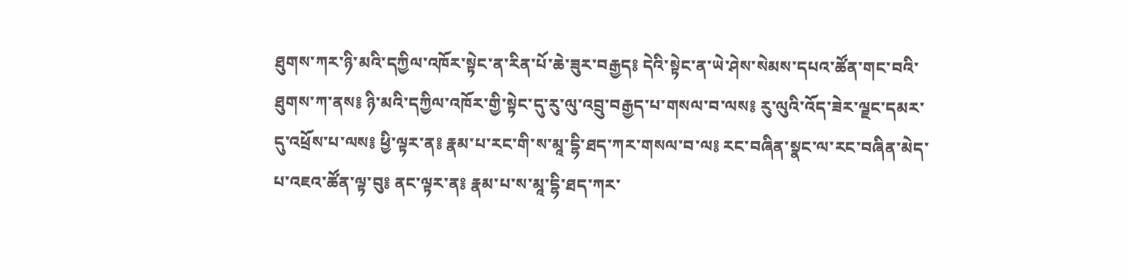ཐུགས་ཀར་ཉི་མའི་དཀྱིལ་འཁོར་སྟེང་ན་རིན་པོ་ཆེ་ཟུར་བརྒྱད༔ དེའི་སྟེང་ན་ཡེ་ཤེས་སེམས་དཔའ་ཚོན་གང་བའི་ཐུགས་ཀ་ནས༔ ཉི་མའི་དཀྱིལ་འཁོར་གྱི་སྟེང་དུ་རུ་ལུ་འབྲུ་བརྒྱད་པ་གསལ་བ་ལས༔ རུ་ལུའི་འོད་ཟེར་ལྗང་དམར་དུ་འཕྲོས་པ་ལས༔ ཕྱི་ལྟར་ན༔ རྣམ་པ་རང་གི་ས་མཱ་དྷི་ཐད་ཀར་གསལ་བ་ལ༔ རང་བཞིན་སྣང་ལ་རང་བཞིན་མེད་པ་འཇའ་ཚོན་ལྟ་བུ༔ ནང་ལྟར་ན༔ རྣམ་པ་ས་མཱ་དྷི་ཐད་ཀར་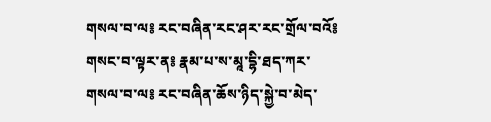གསལ་བ་ལ༔ རང་བཞིན་རང་ཤར་རང་གྲོལ་བའོ༔ གསང་བ་ལྟར་ན༔ རྣམ་པ་ས་མཱ་དྷི་ཐད་ཀར་གསལ་བ་ལ༔ རང་བཞིན་ཆོས་ཉིད་སྐྱེ་བ་མེད་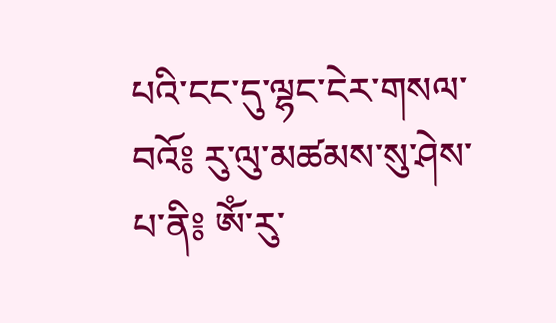པའི་ངང་དུ་ལྷང་ངེར་གསལ་བའོ༔ རུ་ལུ་མཚམས་སུ་ཤེས་པ་ནི༔ ཨོཾ་རུ་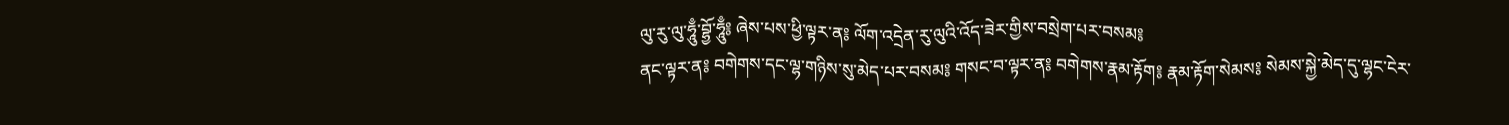ལུ་རུ་ལུ་ཧཱུྃ་བྷྱོ་ཧཱུྃ༔ ཞེས་པས་ཕྱི་ལྟར་ན༔ ལོག་འདྲེན་རུ་ལུའི་འོད་ཟེར་གྱིས་བསྲེག་པར་བསམ༔
ནང་ལྟར་ན༔ བགེགས་དང་ལྷ་གཉིས་སུ་མེད་པར་བསམ༔ གསང་བ་ལྟར་ན༔ བགེགས་རྣམ་རྟོག༔ རྣམ་རྟོག་སེམས༔ སེམས་སྐྱེ་མེད་དུ་ལྷང་ངེར་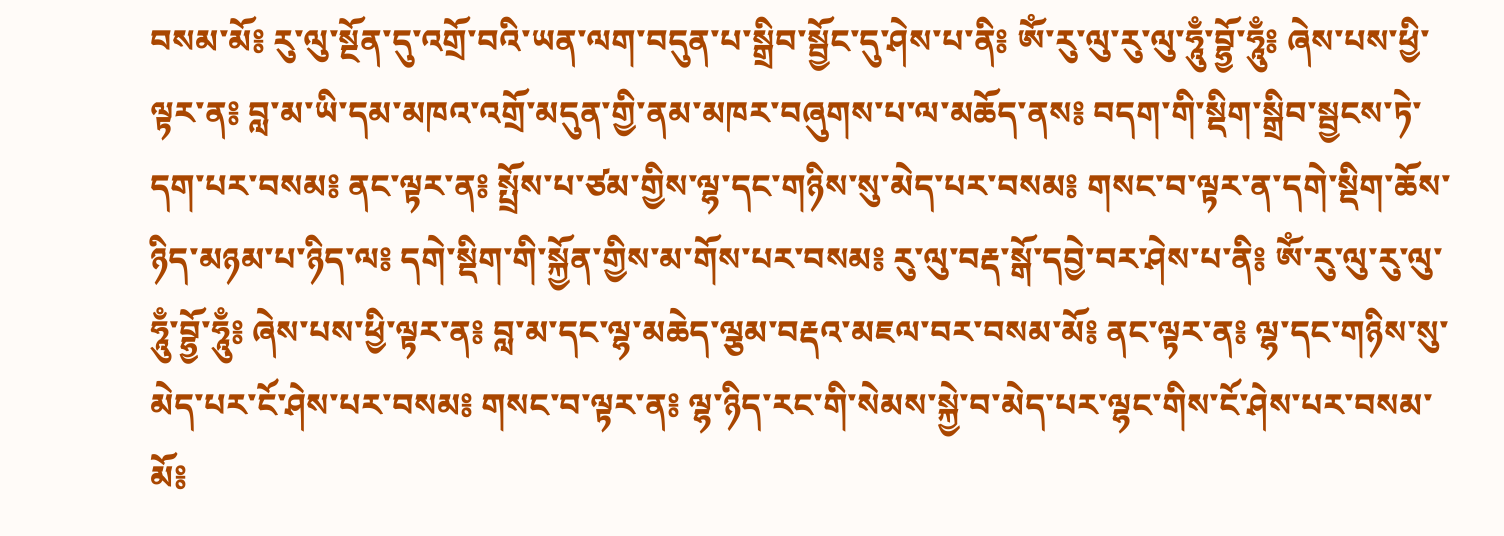བསམ་མོ༔ རུ་ལུ་སྔོན་དུ་འགྲོ་བའི་ཡན་ལག་བདུན་པ་སྒྲིབ་སྦྱོང་དུ་ཤེས་པ་ནི༔ ཨོཾ་རུ་ལུ་རུ་ལུ་ཧཱུྃ་བྷྱོ་ཧཱུྃ༔ ཞེས་པས་ཕྱི་ལྟར་ན༔ བླ་མ་ཡི་དམ་མཁའ་འགྲོ་མདུན་གྱི་ནམ་མཁར་བཞུགས་པ་ལ་མཆོད་ནས༔ བདག་གི་སྡིག་སྒྲིབ་སྦྱངས་ཏེ་དག་པར་བསམ༔ ནང་ལྟར་ན༔ སྤྲོས་པ་ཙམ་གྱིས་ལྷ་དང་གཉིས་སུ་མེད་པར་བསམ༔ གསང་བ་ལྟར་ན་དགེ་སྡིག་ཆོས་ཉིད་མཉམ་པ་ཉིད་ལ༔ དགེ་སྡིག་གི་སྐྱོན་གྱིས་མ་གོས་པར་བསམ༔ རུ་ལུ་བརྡ་སྒོ་དབྱེ་བར་ཤེས་པ་ནི༔ ཨོཾ་རུ་ལུ་རུ་ལུ་ཧཱུྃ་བྷྱོ་ཧཱུྃ༔ ཞེས་པས་ཕྱི་ལྟར་ན༔ བླ་མ་དང་ལྷ་མཆེད་ལྕམ་བརྡའ་མཇལ་བར་བསམ་མོ༔ ནང་ལྟར་ན༔ ལྷ་དང་གཉིས་སུ་མེད་པར་ངོ་ཤེས་པར་བསམ༔ གསང་བ་ལྟར་ན༔ ལྷ་ཉིད་རང་གི་སེམས་སྐྱེ་བ་མེད་པར་ལྷང་གིས་ངོ་ཤེས་པར་བསམ་མོ༔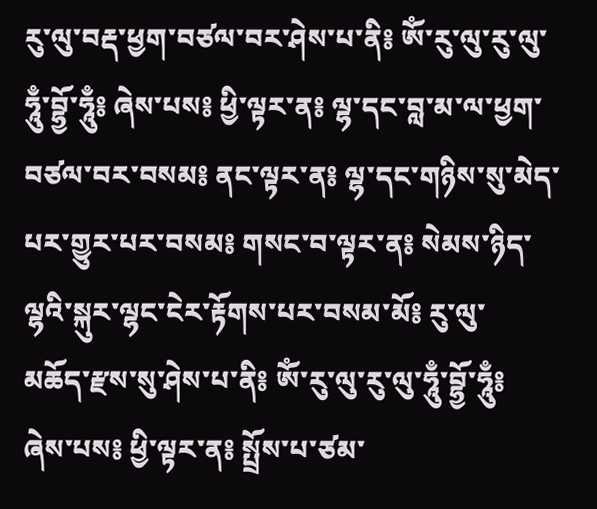རུ་ལུ་བརྡ་ཕྱག་བཙལ་བར་ཤེས་པ་ནི༔ ཨོཾ་རུ་ལུ་རུ་ལུ་ཧཱུྃ་བྷྱོ་ཧཱུྃ༔ ཞེས་པས༔ ཕྱི་ལྟར་ན༔ ལྷ་དང་བླ་མ་ལ་ཕྱག་བཙལ་བར་བསམ༔ ནང་ལྟར་ན༔ ལྷ་དང་གཉིས་སུ་མེད་པར་གྱུར་པར་བསམ༔ གསང་བ་ལྟར་ན༔ སེམས་ཉིད་ལྷའི་སྐུར་ལྷང་ངེར་རྟོགས་པར་བསམ་མོ༔ རུ་ལུ་
མཆོད་རྫས་སུ་ཤེས་པ་ནི༔ ཨོཾ་རུ་ལུ་རུ་ལུ་ཧཱུྃ་བྷྱོ་ཧཱུྃ༔ ཞེས་པས༔ ཕྱི་ལྟར་ན༔ སྤྲོས་པ་ཙམ་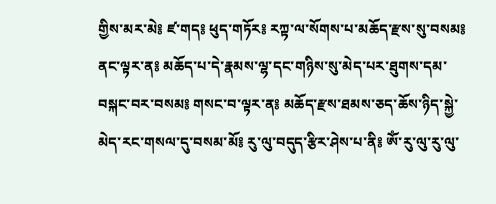གྱིས་མར་མེ༔ ཛ་གད༔ ཕུད་གཏོར༔ རཀྟ་ལ་སོགས་པ་མཆོད་རྫས་སུ་བསམ༔ ནང་ལྟར་ན༔ མཆོད་པ་དེ་རྣམས་ལྷ་དང་གཉིས་སུ་མེད་པར་ཐུགས་དམ་བསྐང་བར་བསམ༔ གསང་བ་ལྟར་ན༔ མཆོད་རྫས་ཐམས་ཅད་ཆོས་ཉིད་སྐྱེ་མེད་རང་གསལ་དུ་བསམ་མོ༔ རུ་ལུ་བདུད་རྩིར་ཤེས་པ་ནི༔ ཨོཾ་རུ་ལུ་རུ་ལུ་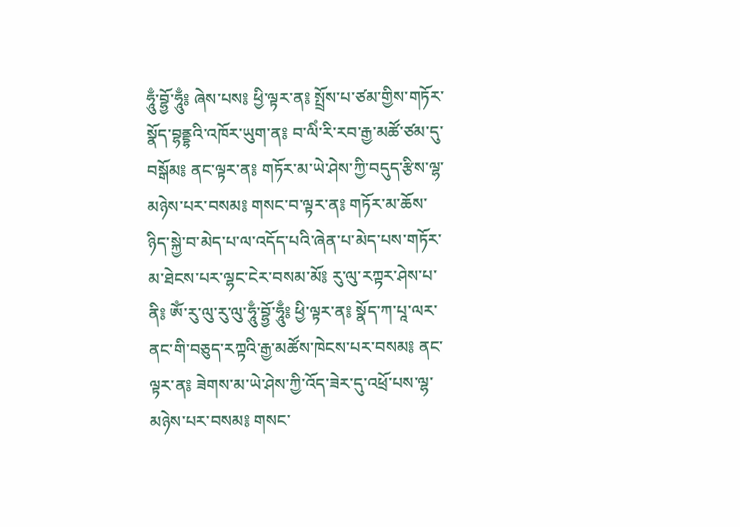ཧཱུྃ་བྷྱོ་ཧཱུྃ༔ ཞེས་པས༔ ཕྱི་ལྟར་ན༔ སྤྲོས་པ་ཙམ་གྱིས་གཏོར་སྣོད་བྷནྡྷའི་འཁོར་ཡུག་ན༔ བ་ལིཾ་རི་རབ་རྒྱ་མཚོ་ཙམ་དུ་བསྒོམ༔ ནང་ལྟར་ན༔ གཏོར་མ་ཡེ་ཤེས་ཀྱི་བདུད་རྩིས་ལྷ་མཉེས་པར་བསམ༔ གསང་བ་ལྟར་ན༔ གཏོར་མ་ཆོས་ཉིད་སྐྱེ་བ་མེད་པ་ལ་འདོད་པའི་ཞེན་པ་མེད་པས་གཏོར་མ་ཐེངས་པར་ལྷང་ངེར་བསམ་མོ༔ རུ་ལུ་རཀྟར་ཤེས་པ་ནི༔ ཨོཾ་རུ་ལུ་རུ་ལུ་ཧཱུྃ་བྷྱོ་ཧཱུྃ༔ ཕྱི་ལྟར་ན༔ སྣོད་ཀ་པཱ་ལར་ནང་གི་བཅུད་རཀྟའི་རྒྱ་མཚོས་ཁེངས་པར་བསམ༔ ནང་ལྟར་ན༔ ཟེགས་མ་ཡེ་ཤེས་ཀྱི་འོད་ཟེར་དུ་འཕྲོ་པས་ལྷ་མཉེས་པར་བསམ༔ གསང་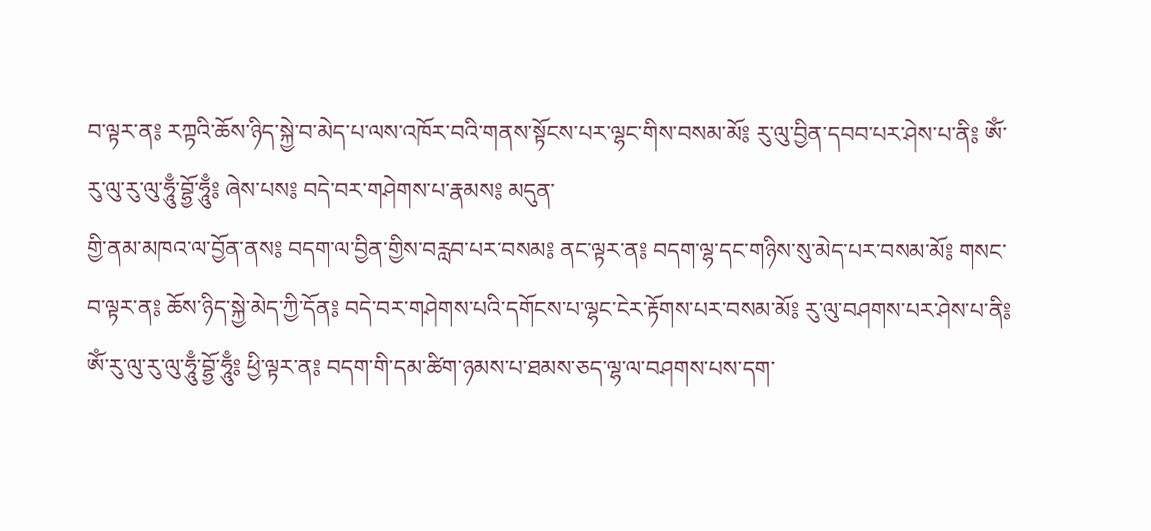བ་ལྟར་ན༔ རཀྟའི་ཆོས་ཉིད་སྐྱེ་བ་མེད་པ་ལས་འཁོར་བའི་གནས་སྟོངས་པར་ལྷང་གིས་བསམ་མོ༔ རུ་ལུ་བྱིན་དབབ་པར་ཤེས་པ་ནི༔ ཨོཾ་རུ་ལུ་རུ་ལུ་ཧཱུྃ་བྷྱོ་ཧཱུྃ༔ ཞེས་པས༔ བདེ་བར་གཤེགས་པ་རྣམས༔ མདུན་
གྱི་ནམ་མཁའ་ལ་བྱོན་ནས༔ བདག་ལ་བྱིན་གྱིས་བརླབ་པར་བསམ༔ ནང་ལྟར་ན༔ བདག་ལྷ་དང་གཉིས་སུ་མེད་པར་བསམ་མོ༔ གསང་བ་ལྟར་ན༔ ཆོས་ཉིད་སྐྱེ་མེད་ཀྱི་དོན༔ བདེ་བར་གཤེགས་པའི་དགོངས་པ་ལྷང་ངེར་རྟོགས་པར་བསམ་མོ༔ རུ་ལུ་བཤགས་པར་ཤེས་པ་ནི༔ ཨོཾ་རུ་ལུ་རུ་ལུ་ཧཱུྃ་བྷྱོ་ཧཱུྃ༔ ཕྱི་ལྟར་ན༔ བདག་གི་དམ་ཚིག་ཉམས་པ་ཐམས་ཅད་ལྷ་ལ་བཤགས་པས་དག་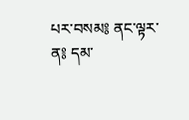པར་བསམ༔ ནང་ལྟར་ན༔ དམ་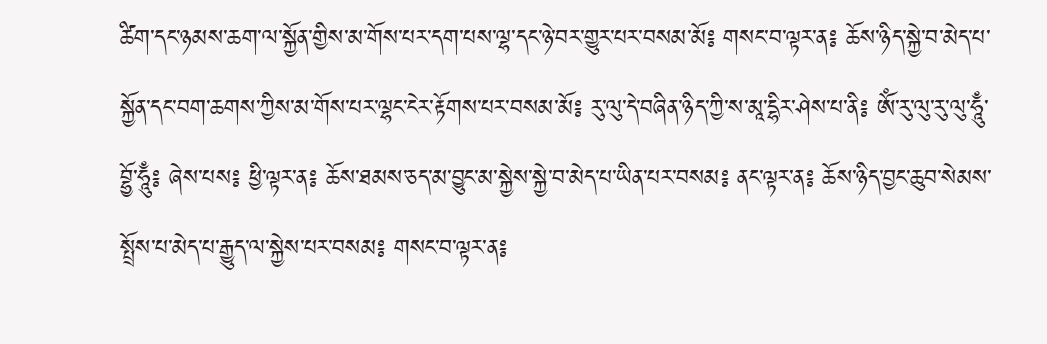ཚིག་དང་ཉམས་ཆག་ལ་སྐྱོན་གྱིས་མ་གོས་པར་དག་པས་ལྷ་དང་ཉེ་བར་གྱུར་པར་བསམ་མོ༔ གསང་བ་ལྟར་ན༔ ཆོས་ཉིད་སྐྱེ་བ་མེད་པ་སྐྱོན་དང་བག་ཆགས་ཀྱིས་མ་གོས་པར་ལྷང་ངེར་རྟོགས་པར་བསམ་མོ༔ རུ་ལུ་དེ་བཞིན་ཉིད་ཀྱི་ས་མཱ་དྷིར་ཤེས་པ་ནི༔ ཨོཾ་རུ་ལུ་རུ་ལུ་ཧཱུྃ་བྷྱོ་ཧཱུྃ༔ ཞེས་པས༔ ཕྱི་ལྟར་ན༔ ཆོས་ཐམས་ཅད་མ་བྱུང་མ་སྐྱེས་སྐྱེ་བ་མེད་པ་ཡིན་པར་བསམ༔ ནང་ལྟར་ན༔ ཆོས་ཉིད་བྱང་ཆུབ་སེམས་སྤྲོས་པ་མེད་པ་རྒྱུད་ལ་སྐྱེས་པར་བསམ༔ གསང་བ་ལྟར་ན༔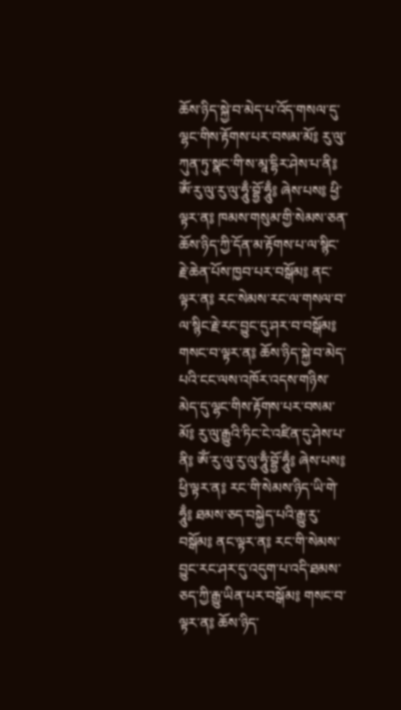ཆོས་ཉིད་སྐྱེ་བ་མེད་པ་འོད་གསལ་དུ་ལྷང་གིས་རྟོགས་པར་བསམ་མོ༔ རུ་ལུ་ཀུན་ཏུ་སྣང་གི་ས་མཱ་དྷིར་ཤེས་པ་ནི༔ ཨོཾ་རུ་ལུ་རུ་ལུ་ཧཱུྃ་བྷྱོ་ཧཱུྃ༔ ཞེས་པས༔ ཕྱི་ལྟར་ན༔ ཁམས་གསུམ་གྱི་སེམས་ཅན་ཆོས་ཉིད་ཀྱི་དོན་མ་རྟོགས་པ་ལ་སྙིང་
རྗེ་ཆེན་པོས་ཁྱབ་པར་བསྒོམ༔ ནང་ལྟར་ན༔ རང་སེམས་རང་ལ་གསལ་བ་ལ་སྙིང་རྗེ་རང་བྱུང་དུ་ཤར་བ་བསྒོམ༔ གསང་བ་ལྟར་ན༔ ཆོས་ཉིད་སྐྱེ་བ་མེད་པའི་ངང་ལས་འཁོར་འདས་གཉིས་མེད་དུ་ལྷང་གིས་རྟོགས་པར་བསམ་མོ༔ རུ་ལུ་རྒྱུའི་ཏིང་ངེ་འཛིན་དུ་ཤེས་པ་ནི༔ ཨོཾ་རུ་ལུ་རུ་ལུ་ཧཱུྃ་བྷྱོ་ཧཱུྃ༔ ཞེས་པས༔ ཕྱི་ལྟར་ན༔ རང་གི་སེམས་ཉིད་ཡི་གེ་ཧཱུྃ༔ ཐམས་ཅད་བསྐྱེད་པའི་རྒྱུ་རུ་བསྒོམ༔ ནང་ལྟར་ན༔ རང་གི་སེམས་བྱུང་རང་ཤར་དུ་འདུག་པ་འདི་ཐམས་ཅད་ཀྱི་རྒྱུ་ཡིན་པར་བསྒོམ༔ གསང་བ་ལྟར་ན༔ ཆོས་ཉིད་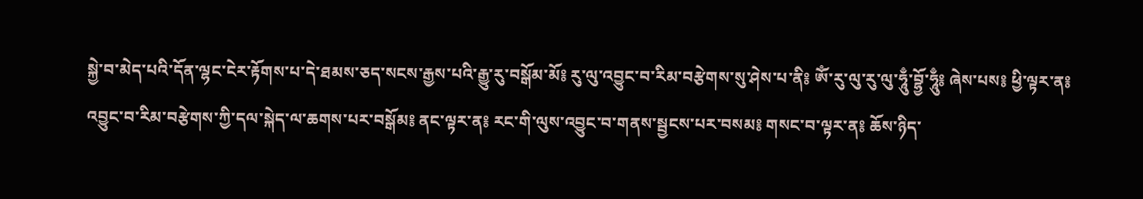སྐྱེ་བ་མེད་པའི་དོན་ལྷང་ངེར་རྟོགས་པ་དེ་ཐམས་ཅད་སངས་རྒྱས་པའི་རྒྱུ་རུ་བསྒོམ་མོ༔ རུ་ལུ་འབྱུང་བ་རིམ་བརྩེགས་སུ་ཤེས་པ་ནི༔ ཨོཾ་རུ་ལུ་རུ་ལུ་ཧཱུྃ་བྷྱོ་ཧཱུྃ༔ ཞེས་པས༔ ཕྱི་ལྟར་ན༔ འབྱུང་བ་རིམ་བརྩེགས་ཀྱི་དལ་སྐེད་ལ་ཆགས་པར་བསྒོམ༔ ནང་ལྟར་ན༔ རང་གི་ལུས་འབྱུང་བ་གནས་སྦྱངས་པར་བསམ༔ གསང་བ་ལྟར་ན༔ ཆོས་ཉིད་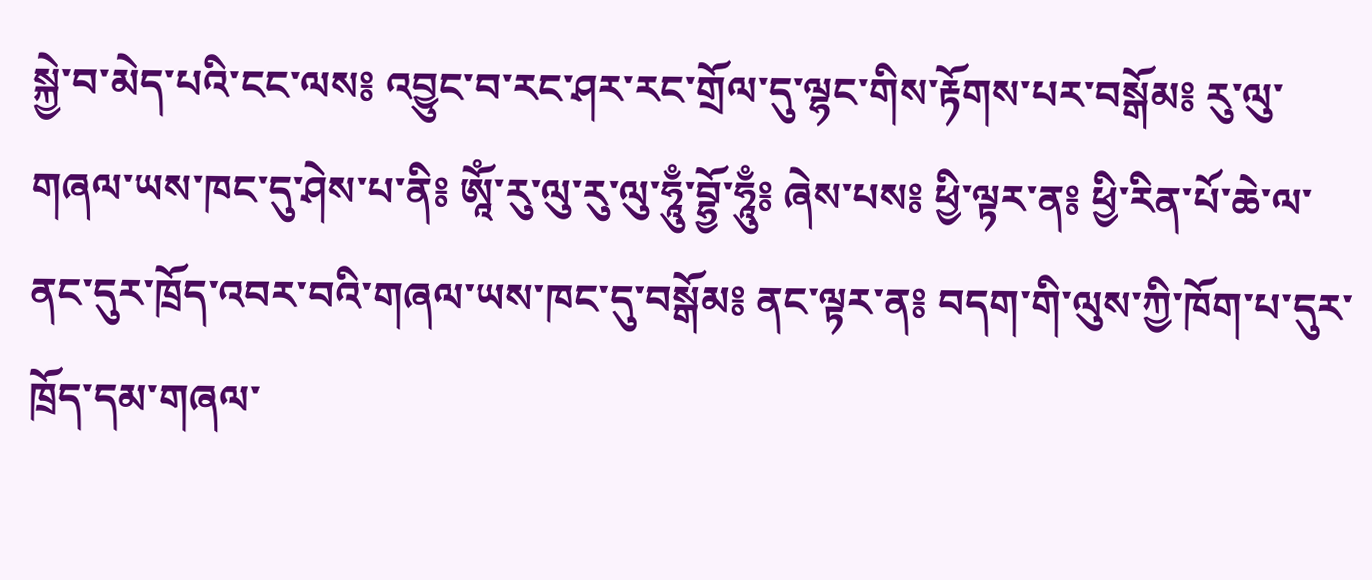སྐྱེ་བ་མེད་པའི་ངང་ལས༔ འབྱུང་བ་རང་ཤར་རང་གྲོལ་དུ་ལྷང་གིས་རྟོགས་པར་བསྒོམ༔ རུ་ལུ་གཞལ་ཡས་ཁང་དུ་ཤེས་པ་ནི༔ ཨཱོཾ་རུ་ལུ་རུ་ལུ་ཧཱུྃ་བྷྱོ་ཧཱུྃ༔ ཞེས་པས༔ ཕྱི་ལྟར་ན༔ ཕྱི་རིན་པོ་ཆེ་ལ་ནང་དུར་ཁྲོད་འབར་བའི་གཞལ་ཡས་ཁང་དུ་བསྒོམ༔ ནང་ལྟར་ན༔ བདག་གི་ལུས་ཀྱི་ཁོག་པ་དུར་ཁྲོད་དམ་གཞལ་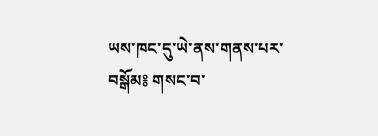ཡས་ཁང་དུ་ཡེ་ནས་གནས་པར་བསྒོམ༔ གསང་བ་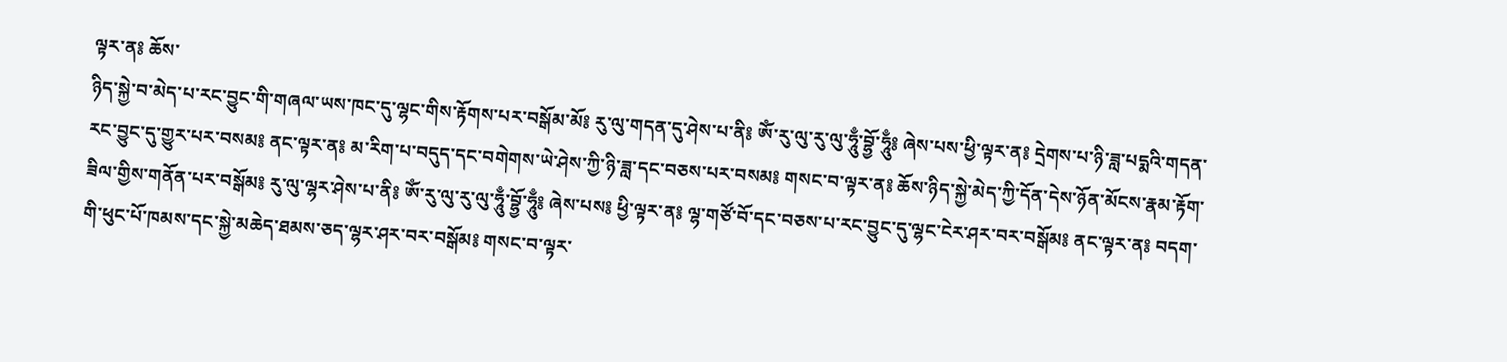ལྟར་ན༔ ཆོས་
ཉིད་སྐྱེ་བ་མེད་པ་རང་བྱུང་གི་གཞལ་ཡས་ཁང་དུ་ལྷང་གིས་རྟོགས་པར་བསྒོམ་མོ༔ རུ་ལུ་གདན་དུ་ཤེས་པ་ནི༔ ཨོཾ་རུ་ལུ་རུ་ལུ་ཧཱུྃ་བྷྱོ་ཧཱུྃ༔ ཞེས་པས་ཕྱི་ལྟར་ན༔ དྲེགས་པ་ཉི་ཟླ་པདྨའི་གདན་རང་བྱུང་དུ་གྱུར་པར་བསམ༔ ནང་ལྟར་ན༔ མ་རིག་པ་བདུད་དང་བགེགས་ཡེ་ཤེས་ཀྱི་ཉི་ཟླ་དང་བཅས་པར་བསམ༔ གསང་བ་ལྟར་ན༔ ཆོས་ཉིད་སྐྱེ་མེད་ཀྱི་དོན་དེས་ཉོན་མོངས་རྣམ་རྟོག་ཟིལ་གྱིས་གནོན་པར་བསྒོམ༔ རུ་ལུ་ལྷར་ཤེས་པ་ནི༔ ཨོཾ་རུ་ལུ་རུ་ལུ་ཧཱུྃ་བྷྱོ་ཧཱུྃ༔ ཞེས་པས༔ ཕྱི་ལྟར་ན༔ ལྷ་གཙོ་བོ་དང་བཅས་པ་རང་བྱུང་དུ་ལྷང་ངེར་ཤར་བར་བསྒོམ༔ ནང་ལྟར་ན༔ བདག་གི་ཕུང་པོ་ཁམས་དང་སྐྱེ་མཆེད་ཐམས་ཅད་ལྷར་ཤར་བར་བསྒོམ༔ གསང་བ་ལྟར་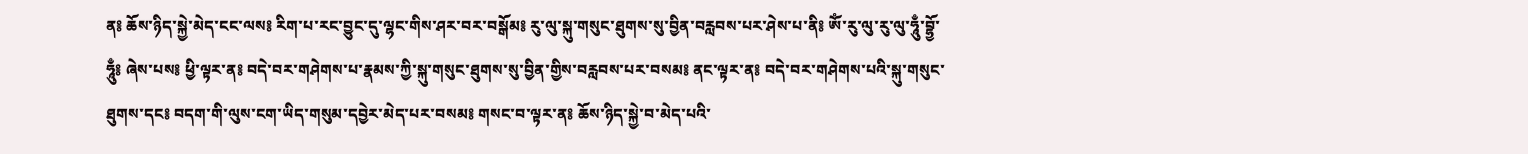ན༔ ཆོས་ཉིད་སྐྱེ་མེད་ངང་ལས༔ རིག་པ་རང་བྱུང་དུ་ལྷང་གིས་ཤར་བར་བསྒོམ༔ རུ་ལུ་སྐུ་གསུང་ཐུགས་སུ་བྱིན་བརླབས་པར་ཤེས་པ་ནི༔ ཨོཾ་རུ་ལུ་རུ་ལུ་ཧཱུྃ་བྷྱོ་ཧཱུྃ༔ ཞེས་པས༔ ཕྱི་ལྟར་ན༔ བདེ་བར་གཤེགས་པ་རྣམས་ཀྱི་སྐུ་གསུང་ཐུགས་སུ་བྱིན་གྱིས་བརླབས་པར་བསམ༔ ནང་ལྟར་ན༔ བདེ་བར་གཤེགས་པའི་སྐུ་གསུང་ཐུགས་དང༔ བདག་གི་ལུས་ངག་ཡིད་གསུམ་དབྱེར་མེད་པར་བསམ༔ གསང་བ་ལྟར་ན༔ ཆོས་ཉིད་སྐྱེ་བ་མེད་པའི་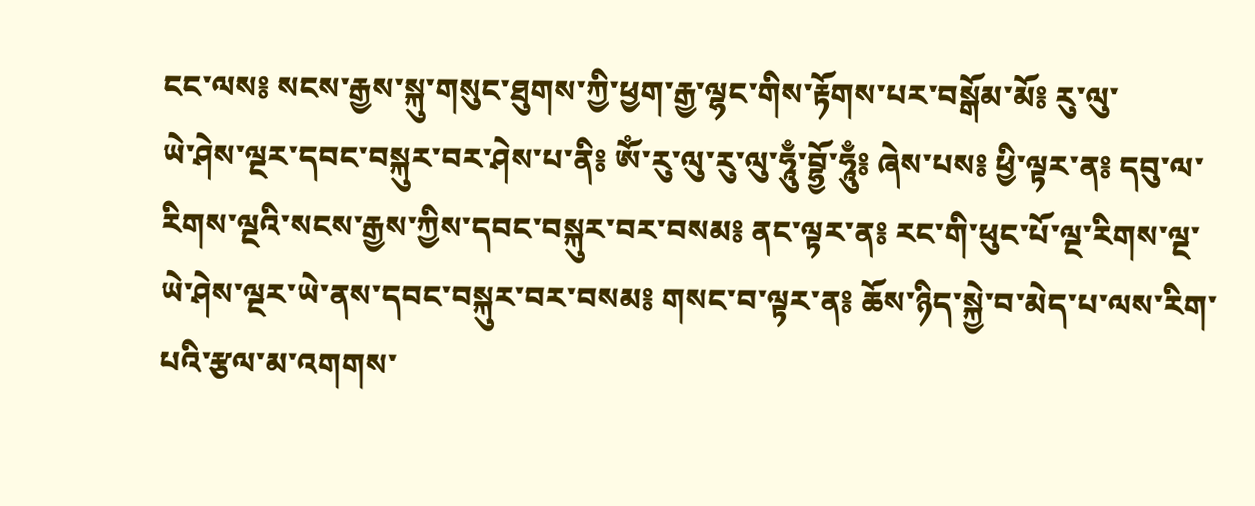ངང་ལས༔ སངས་རྒྱས་སྐུ་གསུང་ཐུགས་ཀྱི་ཕྱག་རྒྱ་ལྷང་གིས་རྟོགས་པར་བསྒོམ་མོ༔ རུ་ལུ་
ཡེ་ཤེས་ལྔར་དབང་བསྐུར་བར་ཤེས་པ་ནི༔ ཨོཾ་རུ་ལུ་རུ་ལུ་ཧཱུྃ་བྷྱོ་ཧཱུྃ༔ ཞེས་པས༔ ཕྱི་ལྟར་ན༔ དབུ་ལ་རིགས་ལྔའི་སངས་རྒྱས་ཀྱིས་དབང་བསྐུར་བར་བསམ༔ ནང་ལྟར་ན༔ རང་གི་ཕུང་པོ་ལྔ་རིགས་ལྔ་ཡེ་ཤེས་ལྔར་ཡེ་ནས་དབང་བསྐུར་བར་བསམ༔ གསང་བ་ལྟར་ན༔ ཆོས་ཉིད་སྐྱེ་བ་མེད་པ་ལས་རིག་པའི་རྩལ་མ་འགགས་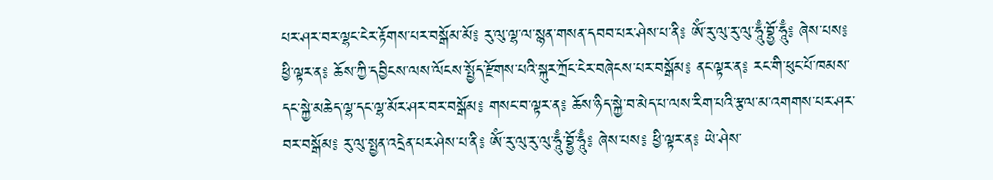པར་ཤར་བར་ལྷང་ངེར་རྟོགས་པར་བསྒོམ་མོ༔ རུ་ལུ་ལྷ་ལ་སྙན་གསན་དབབ་པར་ཤེས་པ་ནི༔ ཨོཾ་རུ་ལུ་རུ་ལུ་ཧཱུྃ་བྷྱོ་ཧཱུྃ༔ ཞེས་པས༔ ཕྱི་ལྟར་ན༔ ཆོས་ཀྱི་དབྱིངས་ལས་ལོངས་སྤྱོད་རྫོགས་པའི་སྐུར་ཀྲོང་ངེར་བཞེངས་པར་བསྒོམ༔ ནང་ལྟར་ན༔ རང་གི་ཕུང་པོ་ཁམས་དང་སྐྱེ་མཆེད་ལྷ་དང་ལྷ་མོར་ཤར་བར་བསྒོམ༔ གསང་བ་ལྟར་ན༔ ཆོས་ཉིད་སྐྱེ་བ་མེད་པ་ལས་རིག་པའི་རྩལ་མ་འགགས་པར་ཤར་བར་བསྒོམ༔ རུ་ལུ་སྤྱན་འདྲེན་པར་ཤེས་པ་ནི༔ ཨོཾ་རུ་ལུ་རུ་ལུ་ཧཱུྃ་བྷྱོ་ཧཱུྃ༔ ཞེས་པས༔ ཕྱི་ལྟར་ན༔ ཡེ་ཤེས་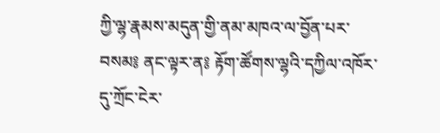ཀྱི་ལྷ་རྣམས་མདུན་གྱི་ནམ་མཁའ་ལ་བྱོན་པར་བསམ༔ ནང་ལྟར་ན༔ རྟོག་ཚོགས་ལྷའི་དཀྱིལ་འཁོར་དུ་ཀྲོང་ངེར་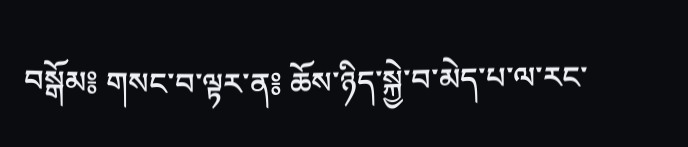བསྒོམ༔ གསང་བ་ལྟར་ན༔ ཆོས་ཉིད་སྐྱེ་བ་མེད་པ་ལ་རང་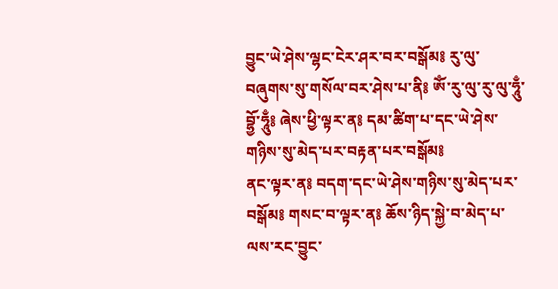བྱུང་ཡེ་ཤེས་ལྷང་ངེར་ཤར་བར་བསྒོམ༔ རུ་ལུ་བཞུགས་སུ་གསོལ་བར་ཤེས་པ་ནི༔ ཨོཾ་རུ་ལུ་རུ་ལུ་ཧཱུྃ་བྷྱོ་ཧཱུྃ༔ ཞེས་ཕྱི་ལྟར་ན༔ དམ་ཚིག་པ་དང་ཡེ་ཤེས་གཉིས་སུ་མེད་པར་བརྟན་པར་བསྒོམ༔
ནང་ལྟར་ན༔ བདག་དང་ཡེ་ཤེས་གཉིས་སུ་མེད་པར་བསྒོམ༔ གསང་བ་ལྟར་ན༔ ཆོས་ཉིད་སྐྱེ་བ་མེད་པ་ལས་རང་བྱུང་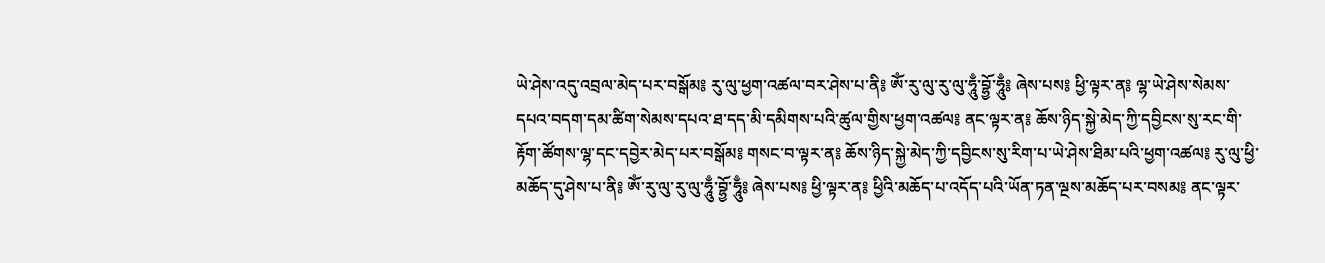ཡེ་ཤེས་འདུ་འབྲལ་མེད་པར་བསྒོམ༔ རུ་ལུ་ཕྱག་འཚལ་བར་ཤེས་པ་ནི༔ ཨོཾ་རུ་ལུ་རུ་ལུ་ཧཱུྃ་བྷྱོ་ཧཱུྃ༔ ཞེས་པས༔ ཕྱི་ལྟར་ན༔ ལྷ་ཡེ་ཤེས་སེམས་དཔའ་བདག་དམ་ཚིག་སེམས་དཔའ་ཐ་དད་མི་དམིགས་པའི་ཚུལ་གྱིས་ཕྱག་འཚལ༔ ནང་ལྟར་ན༔ ཆོས་ཉིད་སྐྱེ་མེད་ཀྱི་དབྱིངས་སུ་རང་གི་རྟོག་ཚོགས་ལྷ་དང་དབྱེར་མེད་པར་བསྒོམ༔ གསང་བ་ལྟར་ན༔ ཆོས་ཉིད་སྐྱེ་མེད་ཀྱི་དབྱིངས་སུ་རིག་པ་ཡེ་ཤེས་ཐིམ་པའི་ཕྱག་འཚལ༔ རུ་ལུ་ཕྱི་མཆོད་དུ་ཤེས་པ་ནི༔ ཨོཾ་རུ་ལུ་རུ་ལུ་ཧཱུྃ་བྷྱོ་ཧཱུྃ༔ ཞེས་པས༔ ཕྱི་ལྟར་ན༔ ཕྱིའི་མཆོད་པ་འདོད་པའི་ཡོན་ཏན་ལྔས་མཆོད་པར་བསམ༔ ནང་ལྟར་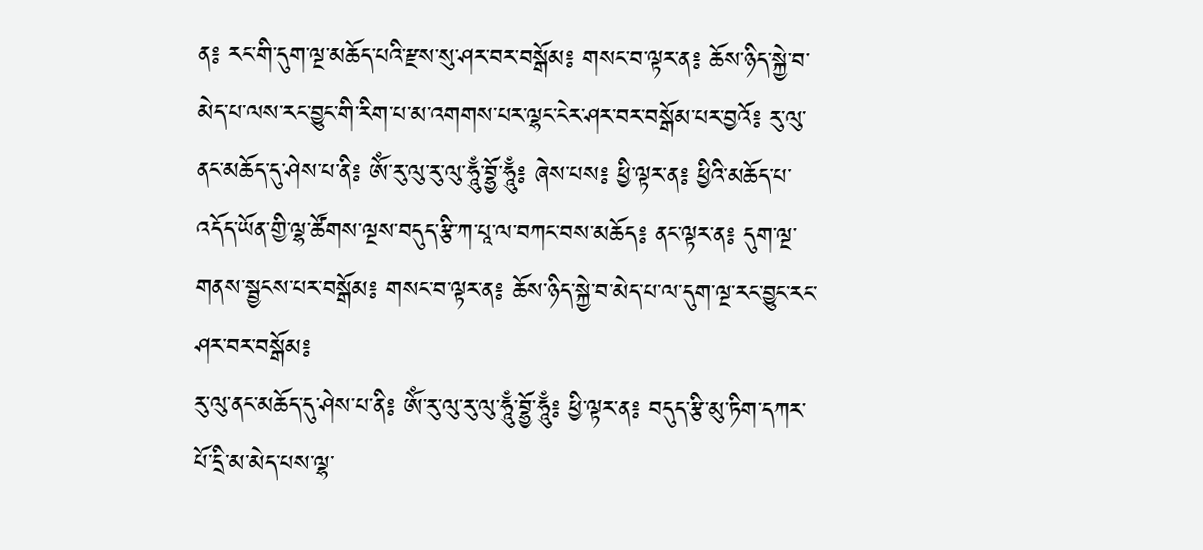ན༔ རང་གི་དུག་ལྔ་མཆོད་པའི་རྫས་སུ་ཤར་བར་བསྒོམ༔ གསང་བ་ལྟར་ན༔ ཆོས་ཉིད་སྐྱེ་བ་མེད་པ་ལས་རང་བྱུང་གི་རིག་པ་མ་འགགས་པར་ལྷང་ངེར་ཤར་བར་བསྒོམ་པར་བྱའོ༔ རུ་ལུ་ནང་མཆོད་དུ་ཤེས་པ་ནི༔ ཨོཾ་རུ་ལུ་རུ་ལུ་ཧཱུྃ་བྷྱོ་ཧཱུྃ༔ ཞེས་པས༔ ཕྱི་ལྟར་ན༔ ཕྱིའི་མཆོད་པ་འདོད་ཡོན་གྱི་ལྷ་ཚོགས་ལྔས་བདུད་རྩི་ཀ་པཱ་ལ་བཀང་བས་མཆོད༔ ནང་ལྟར་ན༔ དུག་ལྔ་གནས་སྦྱངས་པར་བསྒོམ༔ གསང་བ་ལྟར་ན༔ ཆོས་ཉིད་སྐྱེ་བ་མེད་པ་ལ་དུག་ལྔ་རང་བྱུང་རང་ཤར་བར་བསྒོམ༔
རུ་ལུ་ནང་མཆོད་དུ་ཤེས་པ་ནི༔ ཨོཾ་རུ་ལུ་རུ་ལུ་ཧཱུྃ་བྷྱོ་ཧཱུྃ༔ ཕྱི་ལྟར་ན༔ བདུད་རྩི་མུ་ཏིག་དཀར་པོ་དྲི་མ་མེད་པས་ལྷ་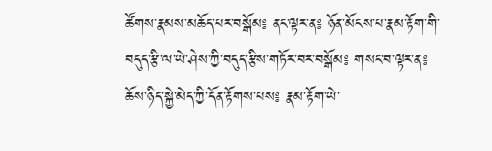ཚོགས་རྣམས་མཆོད་པར་བསྒོམ༔ ནང་ལྟར་ན༔ ཉོན་མོངས་པ་རྣམ་རྟོག་གི་བདུད་རྩི་ལ་ཡེ་ཤེས་ཀྱི་བདུད་རྩིས་གཏོར་བར་བསྒོམ༔ གསང་བ་ལྟར་ན༔ ཆོས་ཉིད་སྐྱེ་མེད་ཀྱི་དོན་རྟོགས་པས༔ རྣམ་རྟོག་ཡེ་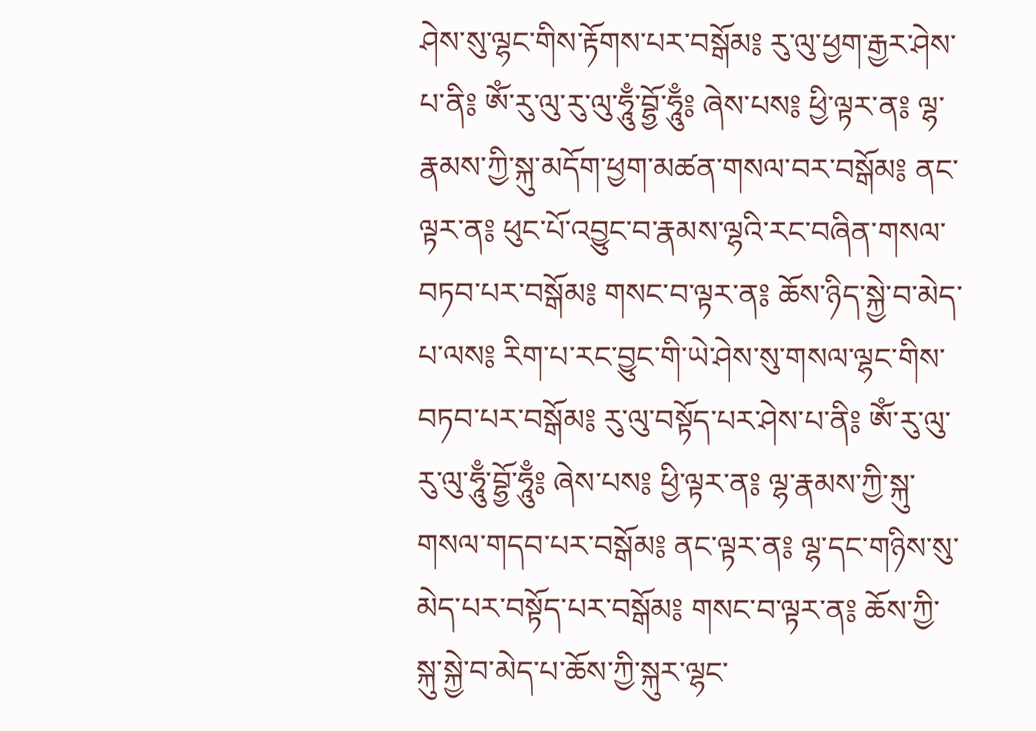ཤེས་སུ་ལྷང་གིས་རྟོགས་པར་བསྒོམ༔ རུ་ལུ་ཕྱག་རྒྱར་ཤེས་པ་ནི༔ ཨོཾ་རུ་ལུ་རུ་ལུ་ཧཱུྃ་བྷྱོ་ཧཱུྃ༔ ཞེས་པས༔ ཕྱི་ལྟར་ན༔ ལྷ་རྣམས་ཀྱི་སྐུ་མདོག་ཕྱག་མཚན་གསལ་བར་བསྒོམ༔ ནང་ལྟར་ན༔ ཕུང་པོ་འབྱུང་བ་རྣམས་ལྷའི་རང་བཞིན་གསལ་བཏབ་པར་བསྒོམ༔ གསང་བ་ལྟར་ན༔ ཆོས་ཉིད་སྐྱེ་བ་མེད་པ་ལས༔ རིག་པ་རང་བྱུང་གི་ཡེ་ཤེས་སུ་གསལ་ལྷང་གིས་བཏབ་པར་བསྒོམ༔ རུ་ལུ་བསྟོད་པར་ཤེས་པ་ནི༔ ཨོཾ་རུ་ལུ་རུ་ལུ་ཧཱུྃ་བྷྱོ་ཧཱུྃ༔ ཞེས་པས༔ ཕྱི་ལྟར་ན༔ ལྷ་རྣམས་ཀྱི་སྐུ་གསལ་གདབ་པར་བསྒོམ༔ ནང་ལྟར་ན༔ ལྷ་དང་གཉིས་སུ་མེད་པར་བསྟོད་པར་བསྒོམ༔ གསང་བ་ལྟར་ན༔ ཆོས་ཀྱི་སྐུ་སྐྱེ་བ་མེད་པ་ཆོས་ཀྱི་སྐུར་ལྷང་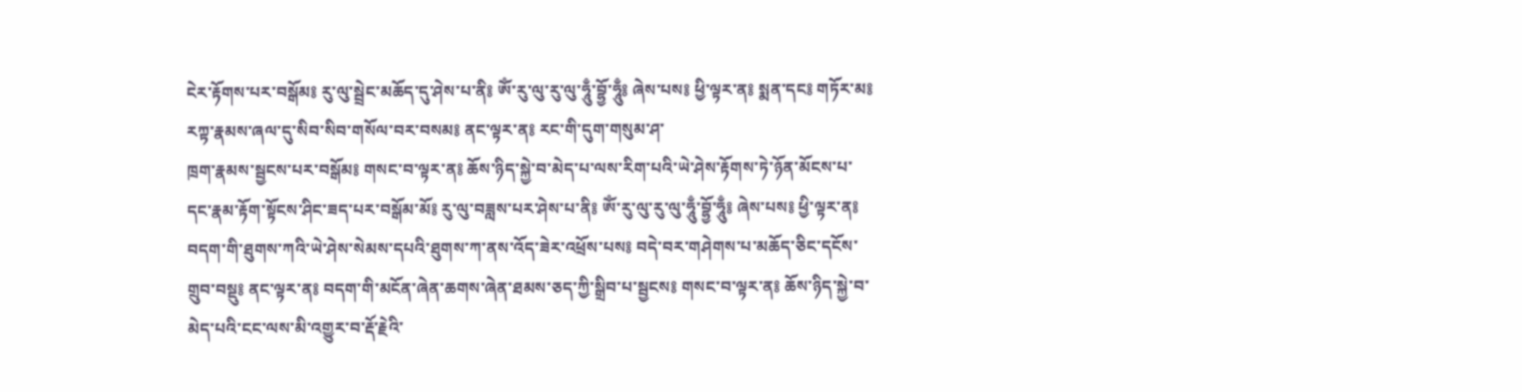ངེར་རྟོགས་པར་བསྒོམ༔ རུ་ལུ་སྦྲེང་མཆོད་དུ་ཤེས་པ་ནི༔ ཨོཾ་རུ་ལུ་རུ་ལུ་ཧཱུྃ་བྷྱོ་ཧཱུྃ༔ ཞེས་པས༔ ཕྱི་ལྟར་ན༔ སྨན་དང༔ གཏོར་མ༔ རཀྟ་རྣམས་ཞལ་དུ་སིབ་སིབ་གསོལ་བར་བསམ༔ ནང་ལྟར་ན༔ རང་གི་དུག་གསུམ་ཤ་
ཁྲག་རྣམས་སྦྱངས་པར་བསྒོམ༔ གསང་བ་ལྟར་ན༔ ཆོས་ཉིད་སྐྱེ་བ་མེད་པ་ལས་རིག་པའི་ཡེ་ཤེས་རྟོགས་ཏེ་ཉོན་མོངས་པ་དང་རྣམ་རྟོག་སྟོངས་ཤིང་ཟད་པར་བསྒོམ་མོ༔ རུ་ལུ་བཟླས་པར་ཤེས་པ་ནི༔ ཨོཾ་རུ་ལུ་རུ་ལུ་ཧཱུྃ་བྷྱོ་ཧཱུྃ༔ ཞེས་པས༔ ཕྱི་ལྟར་ན༔ བདག་གི་ཐུགས་ཀའི་ཡེ་ཤེས་སེམས་དཔའི་ཐུགས་ཀ་ནས་འོད་ཟེར་འཕྲོས་པས༔ བདེ་བར་གཤེགས་པ་མཆོད་ཅིང་དངོས་གྲུབ་བསྡུ༔ ནང་ལྟར་ན༔ བདག་གི་མངོན་ཞེན་ཆགས་ཞེན་ཐམས་ཅད་ཀྱི་སྒྲིབ་པ་སྦྱངས༔ གསང་བ་ལྟར་ན༔ ཆོས་ཉིད་སྐྱེ་བ་མེད་པའི་ངང་ལས་མི་འགྱུར་བ་རྡོ་རྗེའི་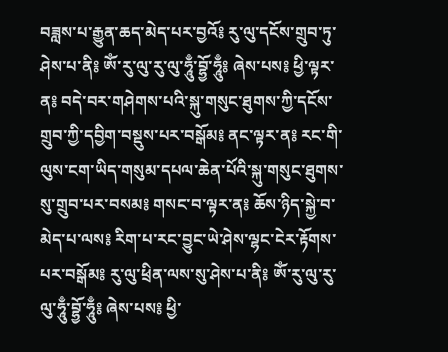བཟླས་པ་རྒྱུན་ཆད་མེད་པར་བྱའོ༔ རུ་ལུ་དངོས་གྲུབ་ཏུ་ཤེས་པ་ནི༔ ཨོཾ་རུ་ལུ་རུ་ལུ་ཧཱུྃ་བྷྱོ་ཧཱུྃ༔ ཞེས་པས༔ ཕྱི་ལྟར་ན༔ བདེ་བར་གཤེགས་པའི་སྐུ་གསུང་ཐུགས་ཀྱི་དངོས་གྲུབ་ཀྱི་དབྱིག་བསྡུས་པར་བསྒོམ༔ ནང་ལྟར་ན༔ རང་གི་ལུས་ངག་ཡིད་གསུམ་དཔལ་ཆེན་པོའི་སྐུ་གསུང་ཐུགས་སུ་གྲུབ་པར་བསམ༔ གསང་བ་ལྟར་ན༔ ཆོས་ཉིད་སྐྱེ་བ་མེད་པ་ལས༔ རིག་པ་རང་བྱུང་ཡེ་ཤེས་ལྷང་ངེར་རྟོགས་པར་བསྒོམ༔ རུ་ལུ་ཕྲིན་ལས་སུ་ཤེས་པ་ནི༔ ཨོཾ་རུ་ལུ་རུ་ལུ་ཧཱུྃ་བྷྱོ་ཧཱུྃ༔ ཞེས་པས༔ ཕྱི་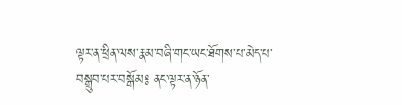ལྟར་ན་ཕྲིན་ལས་རྣམ་བཞི་གང་ཡང་ཐོགས་པ་མེད་པ་བསྒྲུབ་པར་བསྒོམ༔ ནང་ལྟར་ན་ཉོན་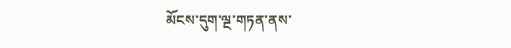མོངས་དུག་ལྔ་གཏན་ནས་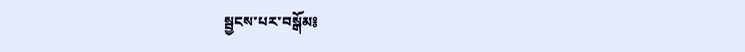སྦྱངས་པར་བསྒོམ༔